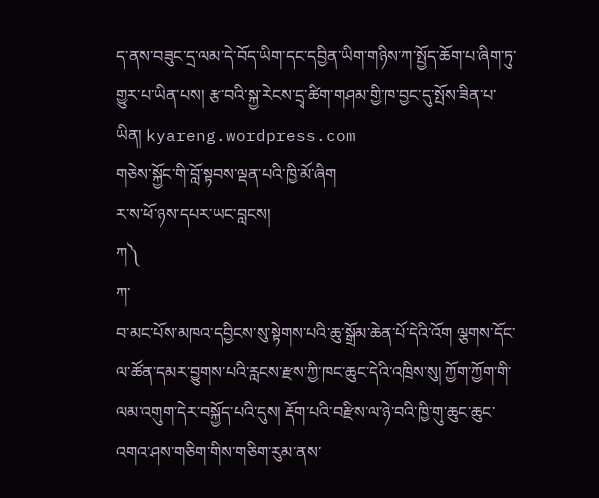ད་ནས་བཟུང་དྲ་ལམ་དེ་བོད་ཡིག་དང་དབྱིན་ཡིག་གཉིས་ཀ་སྤྱོད་ཆོག་པ་ཞིག་ཏུ་གྱུར་པ་ཡིན་པས། རྩ་བའི་སྐྱ་རེངས་དྲྭ་ཚིག་གཤམ་གྱི་ཁ་བྱང་དུ་སྤོས་ཟིན་པ་ཡིན། kyareng.wordpress.com
གཅེས་སྐྱོང་གི་བློ་སྟབས་ལྡན་པའི་ཁྱི་མོ་ཞིག
ར་ས་ཕོ་ཉས་དཔར་ཡང་བླངས།
ཀ༽
ཀ་
བ་མང་པོས་མཁའ་དབྱིངས་སུ་སྟེགས་པའི་ཆུ་སྒྲོམ་ཆེན་པོ་དེའི་འོག ལྕགས་དོང་ལ་ཚོན་དམར་བྱུགས་པའི་རླངས་རྫས་ཀྱི་ཁང་ཆུང་དེའི་འཁྲིས་སུ། ཀྱོག་ཀྱོག་གི་ལམ་འགུག་དེར་བསྐྱོད་པའི་དུས། རྡོག་པའི་བརྫིས་ལ་ཉེ་བའི་ཁྱི་གུ་ཆུང་ཆུང་འགའ་ཤས་གཅིག་གིས་གཅིག་རུམ་ནས་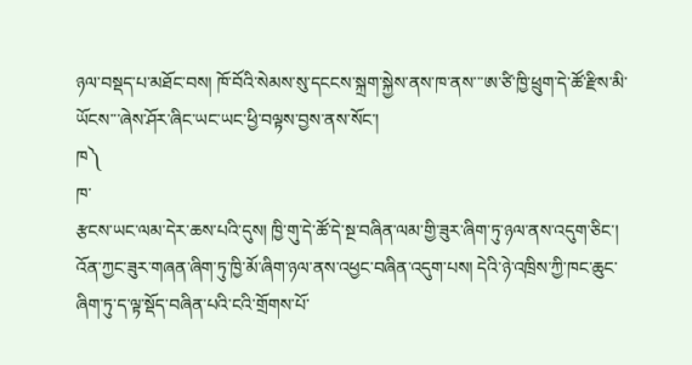ཉལ་བསྡད་པ་མཐོང་བས། ཁོ་བོའི་སེམས་སུ་དངངས་སྐྲག་སྐྱེས་ནས་ཁ་ནས་་་ཨ་ཙི་ཁྱི་ཕྲུག་དེ་ཚོ་རྫིས་མི་ཡོངས་་་ཞེས་ཤོར་ཞིང་ཡང་ཡང་ཕྱི་བལྟས་བྱས་ནས་སོང་།
ཁ༽
ཁ་
རྩངས་ཡང་ལམ་དེར་ཆས་པའི་དུས། ཁྱི་གུ་དེ་ཚོ་དེ་སྔ་བཞིན་ལམ་གྱི་ཟུར་ཞིག་ཏུ་ཉལ་ནས་འདུག་ཅིང་། འོན་ཀྱང་ཟུར་གཞན་ཞིག་ཏུ་ཁྱི་མོ་ཞིག་ཉལ་ནས་འཕྱང་བཞིན་འདུག་པས། དེའི་ཉེ་འཁྲིས་ཀྱི་ཁང་ཆུང་ཞིག་ཏུ་ད་ལྟ་སྡོད་བཞིན་པའི་ངའི་གྲོགས་པོ་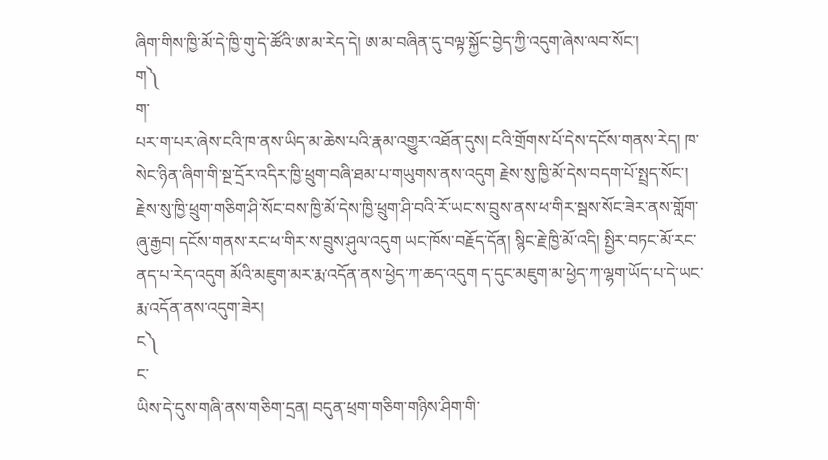ཞིག་གིས་ཁྱི་མོ་དེ་ཁྱི་གུ་དེ་ཚོའི་ཨ་མ་རེད་དེ། ཨ་མ་བཞིན་དུ་བལྟ་སྐྱོང་བྱེད་ཀྱི་འདུག་ཞེས་ལབ་སོང་།
ག༽
ག་
པར་ག་པར་ཞེས་ངའི་ཁ་ནས་ཡིད་མ་ཆེས་པའི་རྣམ་འགྱུར་འཐོན་དུས། ངའི་གྲོགས་པོ་དེས་དངོས་གནས་རེད། ཁ་སེང་ཉིན་ཞིག་གི་སྔ་དྲོར་འདིར་ཁྱི་ཕྲུག་བཞི་ཐམ་པ་གཡུགས་ནས་འདུག རྗེས་སུ་ཁྱི་མོ་དེས་བདག་པོ་སྤྲད་སོང་། རྗེས་སུ་ཁྱི་ཕྲུག་གཅིག་ཤི་སོང་བས་ཁྱི་མོ་དེས་ཁྱི་ཕྲུག་ཤི་བའི་རོ་ཡང་ས་བྲུས་ནས་ཕ་གིར་སྦས་སོང་ཟེར་ནས་གློག་ཞུ་རྒྱབ། དངོས་གནས་རང་ཕ་གིར་ས་བྲུས་ཤུལ་འདུག ཡང་ཁོས་བརྗོད་དོན། སྙིང་རྗེ་ཁྱི་མོ་འདི། སྤྱིར་བཏང་མོ་རང་ནད་པ་རེད་འདུག མོའི་མཇུག་མར་རྨ་འདོན་ནས་ཕྱེད་ཀ་ཆད་འདུག ད་དུང་མཇུག་མ་ཕྱེད་ཀ་ལྷག་ཡོད་པ་དེ་ཡང་རྨ་འདོན་ནས་འདུག་ཟེར།
ང༽
ང་
ཡིས་དེ་དུས་གཞི་ནས་གཅིག་དྲན། བདུན་ཕྲག་གཅིག་གཉིས་ཤིག་གི་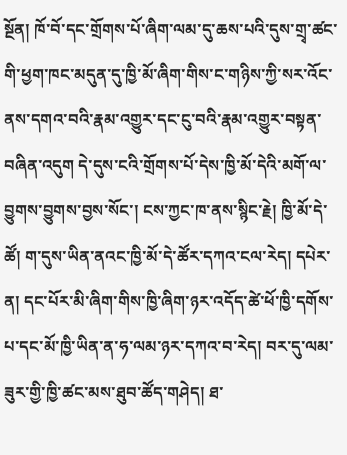སྔོན། ཁོ་བོ་དང་གྲོགས་པོ་ཞིག་ལམ་དུ་ཆས་པའི་དུས་གྲྭ་ཚང་གི་ཕྱག་ཁང་མདུན་དུ་ཁྱི་མོ་ཞིག་གིས་ང་གཉིས་ཀྱི་སར་འོང་ནས་དགའ་བའི་རྣམ་འགྱུར་དང་ངུ་བའི་རྣམ་འགྱུར་བསྟན་བཞིན་འདུག དེ་དུས་ངའི་གྲོགས་པོ་དེས་ཁྱི་མོ་དེའི་མགོ་ལ་བྱུགས་བྱུགས་བྱས་སོང་། ངས་ཀྱང་ཁ་ནས་སྙིང་རྗེ། ཁྱི་མོ་དེ་ཚོ། ག་དུས་ཡིན་ནའང་ཁྱི་མོ་དེ་ཚོར་དཀའ་ངལ་རེད། དཔེར་ན། དང་པོར་མི་ཞིག་གིས་ཁྱི་ཞིག་ཉར་འདོད་ཚེ་ཕོ་ཁྱི་དགོས་པ་དང་མོ་ཁྱི་ཡིན་ན་ཧ་ལམ་ཉར་དཀའ་བ་རེད། བར་དུ་ལམ་ཟུར་གྱི་ཁྱི་ཚང་མས་ཐུབ་ཚོད་གཤེད། ཐ་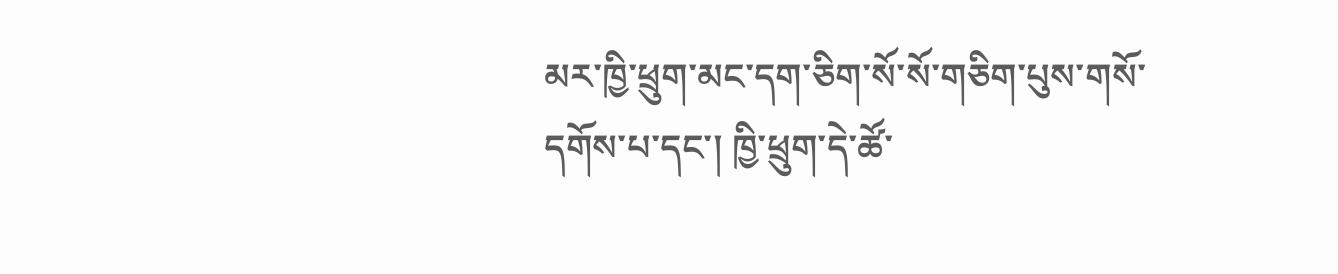མར་ཁྱི་ཕྲུག་མང་དག་ཅིག་སོ་སོ་གཅིག་པུས་གསོ་དགོས་པ་དང་། ཁྱི་ཕྲུག་དེ་ཚོ་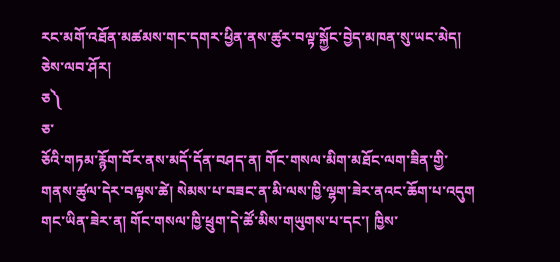རང་མགོ་འཐོན་མཚམས་གང་དགར་ཕྱིན་ནས་ཚུར་བལྟ་སྐྱོང་བྱེད་མཁན་སུ་ཡང་མེད། ཅེས་ལབ་ཤོར།
ཅ༽
ཅ་
ཅོའི་གཏམ་རྙོག་བོར་ནས་མདོ་དོན་བཤད་ན། གོང་གསལ་མིག་མཐོང་ལག་ཟིན་གྱི་གནས་ཚུལ་དེར་བལྟས་ཚེ། སེམས་པ་བཟང་ན་མི་ལས་ཁྱི་ལྷག་ཟེར་ནའང་ཆོག་པ་འདུག གང་ཡིན་ཟེར་ན། གོང་གསལ་ཁྱི་ཕྲུག་དེ་ཚོ་མིས་གཡུགས་པ་དང་། ཁྱིས་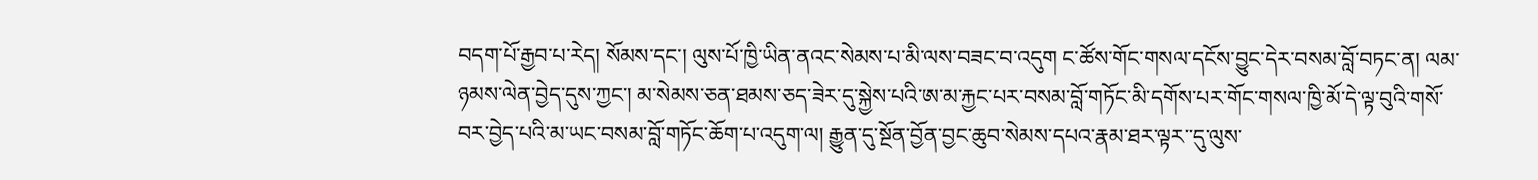བདག་པོ་རྒྱབ་པ་རེད། སོམས་དང་། ལུས་པོ་ཁྱི་ཡིན་ནའང་སེམས་པ་མི་ལས་བཟང་བ་འདུག ང་ཚོས་གོང་གསལ་དངོས་བྱུང་དེར་བསམ་བློ་བཏང་ན། ལམ་ཉམས་ལེན་བྱེད་དུས་ཀྱང་། མ་སེམས་ཅན་ཐམས་ཅད་ཟེར་དུ་སྐྱེས་པའི་ཨ་མ་རྐྱང་པར་བསམ་བློ་གཏོང་མི་དགོས་པར་གོང་གསལ་ཁྱི་མོ་དེ་ལྟ་བུའི་གསོ་བར་བྱེད་པའི་མ་ཡང་བསམ་བློ་གཏོང་ཆོག་པ་འདུག་ལ། རྒྱུན་དུ་སྔོན་བྱོན་བྱང་ཆུབ་སེམས་དཔའ་རྣམ་ཐར་ལྟར་་དུ་ལུས་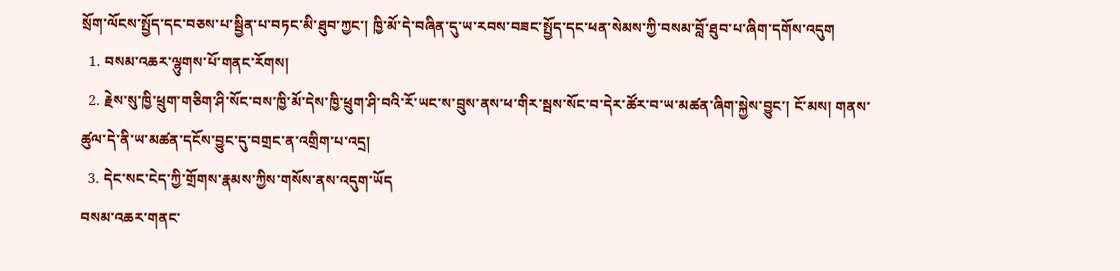སྲོག་ལོངས་སྤྱོད་དང་བཅས་པ་སྦྱིན་པ་བཏང་མི་ཐུབ་ཀྱང་། ཁྱི་མོ་དེ་བཞིན་དུ་ཡ་རབས་བཟང་སྤྱོད་དང་ཕན་སེམས་ཀྱི་བསམ་བློ་ཐུབ་པ་ཞིག་དགོས་འདུག
  1. བསམ་འཆར་ལྷུགས་པོ་གནང་རོགས།
  2. རྗེས་སུ་ཁྱི་ཕྲུག་གཅིག་ཤི་སོང་བས་ཁྱི་མོ་དེས་ཁྱི་ཕྲུག་ཤི་བའི་རོ་ཡང་ས་བྲུས་ནས་ཕ་གིར་སྦས་སོང་བ་དེར་ཚོར་བ་ཡ་མཚན་ཞིག་སྐྱེས་བྱུང་། ངོ་མས། གནས་ཚུལ་དེ་ནི་ཡ་མཚན་དངོས་བྱུང་དུ་བགྲང་ན་འགྲིག་པ་འདྲ།
  3. དེང་སང་ངེད་ཀྱི་གྲོགས་རྣམས་ཀྱིས་གསོས་ནས་འདུག་ཡོད
བསམ་འཆར་གནང་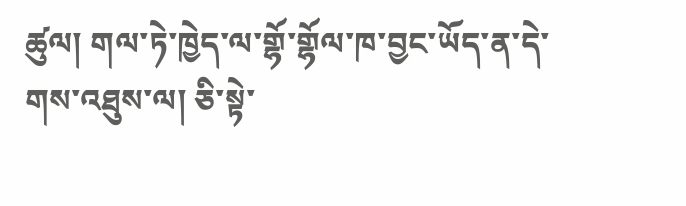ཚུལ། གལ་ཏེ་ཁྱེད་ལ་གྷོ་གྷོལ་ཁ་བྱང་ཡོད་ན་དེ་གས་འཐུས་ལ། ཅི་སྟེ་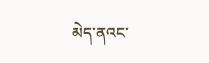མེད་ནའང་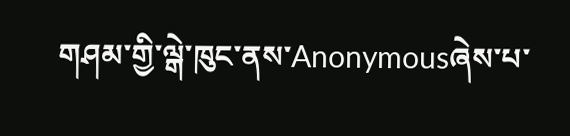གཤམ་གྱི་ལྒེ་ཁུང་ནས་Anonymousཞེས་པ་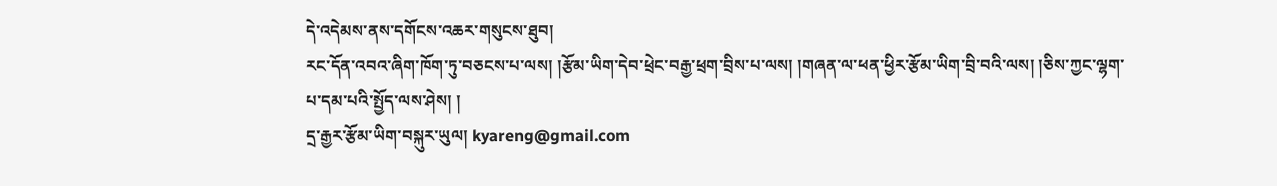དེ་འདེམས་ནས་དགོངས་འཆར་གསུངས་ཐུབ།
རང་དོན་འབའ་ཞིག་ཁོག་ཏུ་བཅངས་པ་ལས། །རྩོམ་ཡིག་དེབ་ཕྲེང་བརྒྱ་ཕྲག་བྲིས་པ་ལས། །གཞན་ལ་ཕན་ཕྱིར་རྩོམ་ཡིག་བྲི་བའི་ལས། །ཅིས་ཀྱང་ལྷག་པ་དམ་པའི་སྤྱོད་ལས་ཤེས། །
དྲ་རྒྱར་རྩོམ་ཡིག་བསྐུར་ཡུལ། kyareng@gmail.com